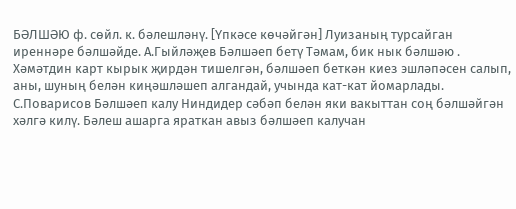БӘЛШӘЮ ф. сөйл. к. бәлешләнү. [Үпкәсе көчәйгән] Луизаның турсайган иреннәре бәлшәйде. А.Гыйләҗев Бәлшәеп бетү Тәмам, бик нык бәлшәю . Хәмәтдин карт кырык җирдән тишелгән, бәлшәеп беткән киез эшләпәсен салып, аны, шуның белән киңәшләшеп алгандай, учында кат-кат йомарлады. С.Поварисов Бәлшәеп калу Ниндидер сәбәп белән яки вакыттан соң бәлшәйгән хәлгә килү. Бәлеш ашарга яраткан авыз бәлшәеп калучан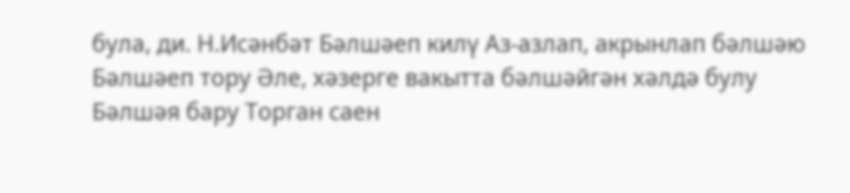була, ди. Н.Исәнбәт Бәлшәеп килү Аз-азлап, акрынлап бәлшәю Бәлшәеп тору Әле, хәзерге вакытта бәлшәйгән хәлдә булу Бәлшәя бару Торган саен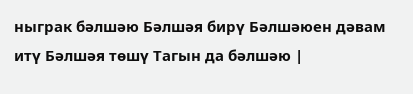ныграк бәлшәю Бәлшәя бирү Бәлшәюен дәвам итү Бәлшәя төшү Тагын да бәлшәю |